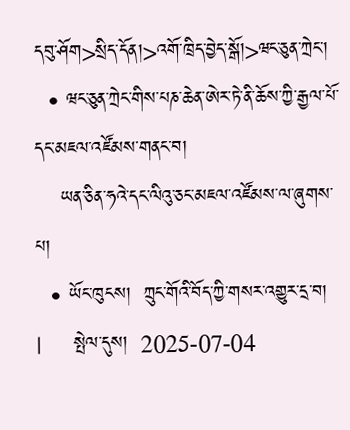དབུ་ཤོག>སྲིད་དོན།>འགོ་ཁྲིད་བྱེད་སྒོ།>ཝང་ཅུན་ཀྲེང་།
  • ཝང་ཅུན་ཀྲེང་གིས་པཎ་ཆེན་ཨེར་ཏེ་ནི་ཆོས་ཀྱི་རྒྱལ་པོ་དང་མཇལ་འཛོམས་གནང་བ།
    ཡན་ཅིན་ཧའེ་དང་ལིའུ་ཅང་མཇལ་འཛོམས་ལ་ཞུགས་པ།
  • ཡོང་ཁུངས།  ཀྲུང་གོའི་བོད་ཀྱི་གསར་འགྱུར་དྲ་བ།   |     སྤེལ་དུས།  2025-07-04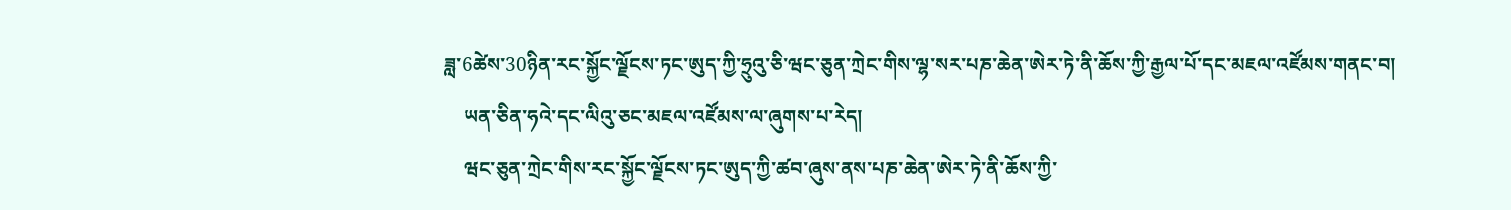ཟླ་6ཚེས་30ཉིན་རང་སྐྱོང་ལྗོངས་ཏང་ཨུད་ཀྱི་ཧྲུའུ་ཅི་ཝང་ཅུན་ཀྲེང་གིས་ལྷ་སར་པཎ་ཆེན་ཨེར་ཏེ་ནི་ཆོས་ཀྱི་རྒྱལ་པོ་དང་མཇལ་འཛོམས་གནང་བ།
    ཡན་ཅིན་ཧའེ་དང་ལིའུ་ཅང་མཇལ་འཛོམས་ལ་ཞུགས་པ་རེད།
    ཝང་ཅུན་ཀྲེང་གིས་རང་སྐྱོང་ལྗོངས་ཏང་ཨུད་ཀྱི་ཚབ་ཞུས་ནས་པཎ་ཆེན་ཨེར་ཏེ་ནི་ཆོས་ཀྱི་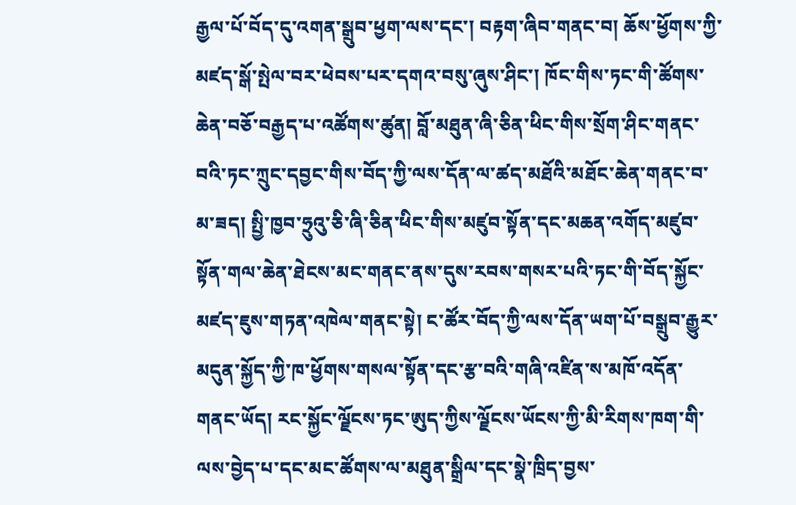རྒྱལ་པོ་བོད་དུ་འགན་སྒྲུབ་ཕྱག་ལས་དང་། བརྟག་ཞིབ་གནང་བ། ཆོས་ཕྱོགས་ཀྱི་མཛད་སྒོ་སྤེལ་བར་ཕེབས་པར་དགའ་བསུ་ཞུས་ཤིང་། ཁོང་གིས་ཏང་གི་ཚོགས་ཆེན་བཅོ་བརྒྱད་པ་འཚོགས་ཚུན། བློ་མཐུན་ཞི་ཅིན་ཕིང་གིས་སྲོག་ཤིང་གནང་བའི་ཏང་ཀྲུང་དབྱང་གིས་བོད་ཀྱི་ལས་དོན་ལ་ཚད་མཐོའི་མཐོང་ཆེན་གནང་བ་མ་ཟད། སྤྱི་ཁྱབ་ཧྲུའུ་ཅི་ཞི་ཅིན་ཕིང་གིས་མཛུབ་སྟོན་དང་མཆན་འགོད་མཛུབ་སྟོན་གལ་ཆེན་ཐེངས་མང་གནང་ནས་དུས་རབས་གསར་པའི་ཏང་གི་བོད་སྐྱོང་མཛད་ཇུས་གཏན་འཁེལ་གནང་སྟེ། ང་ཚོར་བོད་ཀྱི་ལས་དོན་ཡག་པོ་བསྒྲུབ་རྒྱུར་མདུན་སྐྱོད་ཀྱི་ཁ་ཕྱོགས་གསལ་སྟོན་དང་རྩ་བའི་གཞི་འཛིན་ས་མཁོ་འདོན་གནང་ཡོད། རང་སྐྱོང་ལྗོངས་ཏང་ཨུད་ཀྱིས་ལྗོངས་ཡོངས་ཀྱི་མི་རིགས་ཁག་གི་ལས་བྱེད་པ་དང་མང་ཚོགས་ལ་མཐུན་སྒྲིལ་དང་སྣེ་ཁྲིད་བྱས་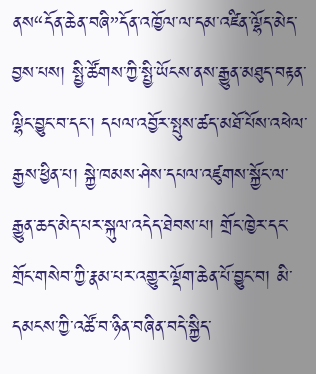ནས“དོན་ཆེན་བཞི”དོན་འཁྱོལ་ལ་དམ་འཛིན་ལྷོད་མེད་བྱས་པས། སྤྱི་ཚོགས་ཀྱི་སྤྱི་ཡོངས་ནས་རྒྱུན་མཐུད་བརྟན་ལྷིང་བྱུང་བ་དང་། དཔལ་འབྱོར་སྤུས་ཚད་མཐོ་པོས་འཕེལ་རྒྱས་ཕྱིན་པ། སྐྱེ་ཁམས་ཤེས་དཔལ་འཛུགས་སྐྱོང་ལ་རྒྱུན་ཆད་མེད་པར་སྐུལ་འདེད་ཐེབས་པ། གྲོང་ཁྱེར་དང་གྲོང་གསེབ་ཀྱི་རྣམ་པར་འགྱུར་ལྡོག་ཆེན་པོ་བྱུང་བ། མི་དམངས་ཀྱི་འཚོ་བ་ཉིན་བཞིན་བདེ་སྐྱིད་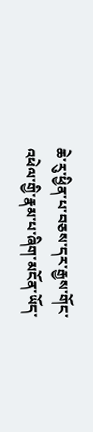ཆེ་རུ་ཕྱིན་པ་བཅས་དར་རྒྱས་གོང་འཕེལ་གྱི་རྣམ་པ་ཞིག་མངོན་ཡོད་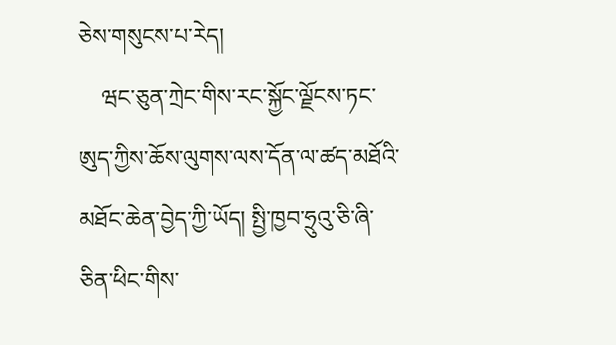ཅེས་གསུངས་པ་རེད།
    ཝང་ཅུན་ཀྲེང་གིས་རང་སྐྱོང་ལྗོངས་ཏང་ཨུད་ཀྱིས་ཆོས་ལུགས་ལས་དོན་ལ་ཚད་མཐོའི་མཐོང་ཆེན་བྱེད་ཀྱི་ཡོད། སྤྱི་ཁྱབ་ཧྲུའུ་ཅི་ཞི་ཅིན་ཕིང་གིས་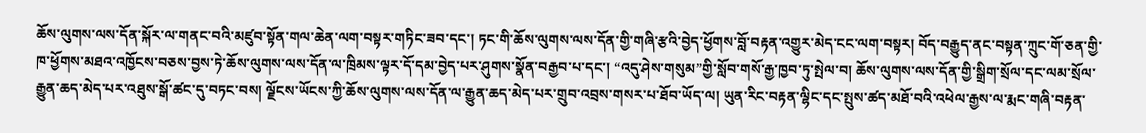ཆོས་ལུགས་ལས་དོན་སྐོར་ལ་གནང་བའི་མཛུབ་སྟོན་གལ་ཆེན་ལག་བསྟར་གཏིང་ཟབ་དང་། ཏང་གི་ཆོས་ལུགས་ལས་དོན་གྱི་གཞི་རྩའི་བྱེད་ཕྱོགས་བློ་བརྟན་འགྱུར་མེད་ངང་ལག་བསྟར། བོད་བརྒྱུད་ནང་བསྟན་ཀྲུང་གོ་ཅན་གྱི་ཁ་ཕྱོགས་མཐའ་འཁྱོངས་བཅས་བྱས་ཏེ་ཆོས་ལུགས་ལས་དོན་ལ་ཁྲིམས་ལྟར་དོ་དམ་བྱེད་པར་ཤུགས་སྣོན་བརྒྱབ་པ་དང་། “འདུ་ཤེས་གསུམ”གྱི་སློབ་གསོ་རྒྱ་ཁྱབ་ཏུ་སྤེལ་བ། ཆོས་ལུགས་ལས་དོན་གྱི་སྒྲིག་སྲོལ་དང་ལམ་སྲོལ་རྒྱུན་ཆད་མེད་པར་འཐུས་སྒོ་ཚང་དུ་བཏང་བས། ལྗོངས་ཡོངས་ཀྱི་ཆོས་ལུགས་ལས་དོན་ལ་རྒྱུན་ཆད་མེད་པར་གྲུབ་འབྲས་གསར་པ་ཐོབ་ཡོད་ལ། ཡུན་རིང་བརྟན་ལྷིང་དང་སྤུས་ཚད་མཐོ་བའི་འཕེལ་རྒྱས་ལ་རྨང་གཞི་བརྟན་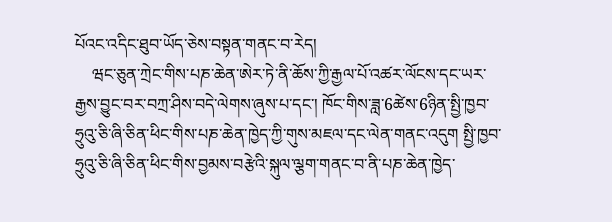པོའང་འདིང་ཐུབ་ཡོད་ཅེས་བསྟན་གནང་བ་རེད།
    ཝང་ཅུན་ཀྲེང་གིས་པཎ་ཆེན་ཨེར་ཏེ་ནི་ཆོས་ཀྱི་རྒྱལ་པོ་འཚར་ལོངས་དང་ཡར་རྒྱས་བྱུང་བར་བཀྲ་ཤིས་བདེ་ལེགས་ཞུས་པ་དང་། ཁོང་གིས་ཟླ་6ཚེས་6ཉིན་སྤྱི་ཁྱབ་ཧྲུའུ་ཅི་ཞི་ཅིན་ཕིང་གིས་པཎ་ཆེན་ཁྱེད་ཀྱི་གུས་མཇལ་དང་ལེན་གནང་འདུག སྤྱི་ཁྱབ་ཧྲུའུ་ཅི་ཞི་ཅིན་ཕིང་གིས་བྱམས་བརྩེའི་སྐུལ་ལྕག་གནང་བ་ནི་པཎ་ཆེན་ཁྱེད་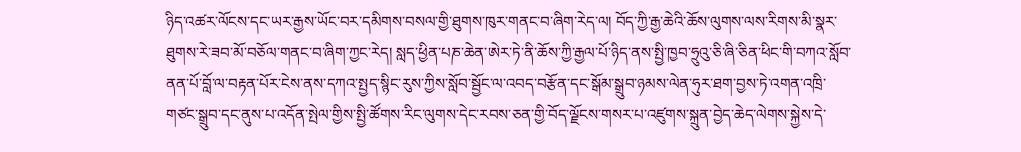ཉིད་འཚར་ལོངས་དང་ཡར་རྒྱས་ཡོང་བར་དམིགས་བསལ་གྱི་ཐུགས་ཁུར་གནང་བ་ཞིག་རེད་ལ། བོད་ཀྱི་རྒྱ་ཆེའི་ཆོས་ལུགས་ལས་རིགས་མི་སྣར་ཐུགས་རེ་ཟབ་མོ་བཅོལ་གནང་བ་ཞིག་ཀྱང་རེད། སླད་ཕྱིན་པཎ་ཆེན་ཨེར་ཏེ་ནི་ཆོས་ཀྱི་རྒྱལ་པོ་ཉིད་ནས་སྤྱི་ཁྱབ་ཧྲུའུ་ཅི་ཞི་ཅིན་ཕིང་གི་བཀའ་སློབ་ནན་པོ་བློ་ལ་བརྟན་པོར་ངེས་ནས་དཀའ་སྤྱད་སྙིང་རུས་ཀྱིས་སློབ་སྦྱོང་ལ་འབད་བརྩོན་དང་སྒོམ་སྒྲུབ་ཉམས་ལེན་ཧུར་ཐག་བྱས་ཏེ་འགན་འཁྲི་གཙང་སྒྲུབ་དང་ནུས་པ་འདོན་སྤེལ་གྱིས་སྤྱི་ཚོགས་རིང་ལུགས་དེང་རབས་ཅན་གྱི་བོད་ལྗོངས་གསར་པ་འཛུགས་སྐྲུན་བྱེད་ཆེད་ལེགས་སྐྱེས་དེ་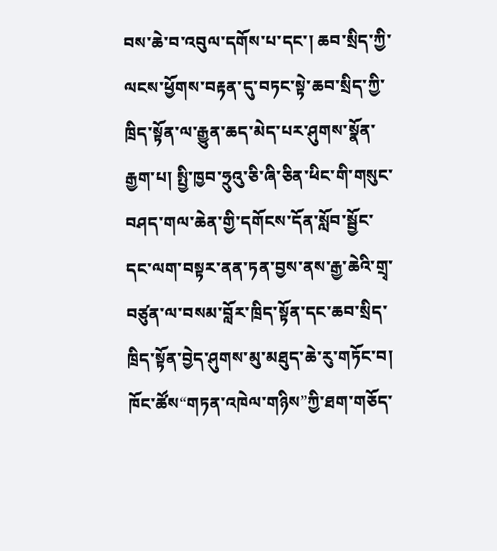བས་ཆེ་བ་འབུལ་དགོས་པ་དང་། ཆབ་སྲིད་ཀྱི་ལངས་ཕྱོགས་བརྟན་དུ་བཏང་སྟེ་ཆབ་སྲིད་ཀྱི་ཁྲིད་སྟོན་ལ་རྒྱུན་ཆད་མེད་པར་ཤུགས་སྣོན་རྒྱག་པ། སྤྱི་ཁྱབ་ཧྲུའུ་ཅི་ཞི་ཅིན་ཕིང་གི་གསུང་བཤད་གལ་ཆེན་གྱི་དགོངས་དོན་སློབ་སྦྱོང་དང་ལག་བསྟར་ནན་ཏན་བྱས་ནས་རྒྱ་ཆེའི་གྲྭ་བཙུན་ལ་བསམ་བློར་ཁྲིད་སྟོན་དང་ཆབ་སྲིད་ཁྲིད་སྟོན་བྱེད་ཤུགས་མུ་མཐུད་ཆེ་རུ་གཏོང་བ། ཁོང་ཚོས“གཏན་འཁེལ་གཉིས”ཀྱི་ཐག་གཅོད་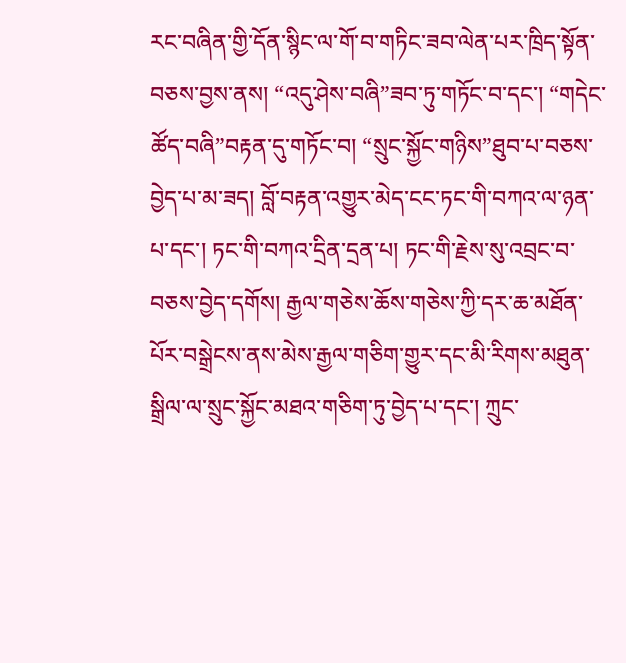རང་བཞིན་གྱི་དོན་སྙིང་ལ་གོ་བ་གཏིང་ཟབ་ལེན་པར་ཁྲིད་སྟོན་བཅས་བྱས་ནས། “འདུ་ཤེས་བཞི”ཟབ་ཏུ་གཏོང་བ་དང་། “གདེང་ཚོད་བཞི”བརྟན་དུ་གཏོང་བ། “སྲུང་སྐྱོང་གཉིས”ཐུབ་པ་བཅས་བྱེད་པ་མ་ཟད། བློ་བརྟན་འགྱུར་མེད་ངང་ཏང་གི་བཀའ་ལ་ཉན་པ་དང་། ཏང་གི་བཀའ་དྲིན་དྲན་པ། ཏང་གི་རྗེས་སུ་འབྲང་བ་བཅས་བྱེད་དགོས། རྒྱལ་གཅེས་ཆོས་གཅེས་ཀྱི་དར་ཆ་མཐོན་པོར་བསྒྲེངས་ནས་མེས་རྒྱལ་གཅིག་གྱུར་དང་མི་རིགས་མཐུན་སྒྲིལ་ལ་སྲུང་སྐྱོང་མཐའ་གཅིག་ཏུ་བྱེད་པ་དང་། ཀྲུང་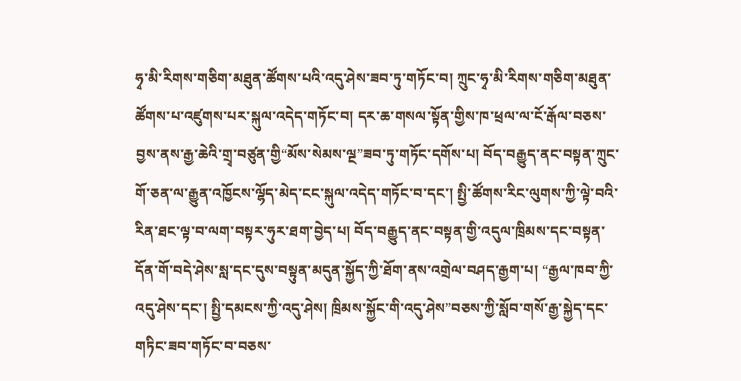ཧྭ་མི་རིགས་གཅིག་མཐུན་ཚོགས་པའི་འདུ་ཤེས་ཟབ་ཏུ་གཏོང་བ། ཀྲུང་ཧྭ་མི་རིགས་གཅིག་མཐུན་ཚོགས་པ་འཛུགས་པར་སྐུལ་འདེད་གཏོང་བ། དར་ཆ་གསལ་སྟོན་གྱིས་ཁ་ཕྲལ་ལ་ངོ་རྒོལ་བཅས་བྱས་ནས་རྒྱ་ཆེའི་གྲྭ་བཙུན་གྱི“མོས་སེམས་ལྔ”ཟབ་ཏུ་གཏོང་དགོས་པ། བོད་བརྒྱུད་ནང་བསྟན་ཀྲུང་གོ་ཅན་ལ་རྒྱུན་འཁྱོངས་ལྷོད་མེད་ངང་སྐུལ་འདེད་གཏོང་བ་དང་། སྤྱི་ཚོགས་རིང་ལུགས་ཀྱི་ལྟེ་བའི་རིན་ཐང་ལྟ་བ་ལག་བསྟར་ཧུར་ཐག་བྱེད་པ། བོད་བརྒྱུད་ནང་བསྟན་གྱི་འདུལ་ཁྲིམས་དང་བསྟན་དོན་གོ་བདེ་ཤེས་སླ་དང་དུས་བསྟུན་མདུན་སྐྱོད་ཀྱི་ཐོག་ནས་འགྲེལ་བཤད་རྒྱག་པ། “རྒྱལ་ཁབ་ཀྱི་འདུ་ཤེས་དང་། སྤྱི་དམངས་ཀྱི་འདུ་ཤེས། ཁྲིམས་སྐྱོང་གི་འདུ་ཤེས”བཅས་ཀྱི་སློབ་གསོ་རྒྱ་སྐྱེད་དང་གཏིང་ཟབ་གཏོང་བ་བཅས་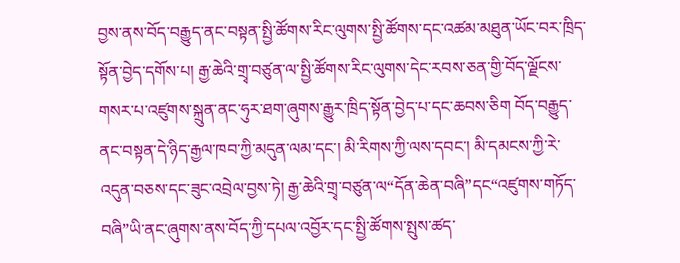བྱས་ནས་བོད་བརྒྱུད་ནང་བསྟན་སྤྱི་ཚོགས་རིང་ལུགས་སྤྱི་ཚོགས་དང་འཚམ་མཐུན་ཡོང་བར་ཁྲིད་སྟོན་བྱེད་དགོས་པ། རྒྱ་ཆེའི་གྲྭ་བཙུན་ལ་སྤྱི་ཚོགས་རིང་ལུགས་དེང་རབས་ཅན་གྱི་བོད་ལྗོངས་གསར་པ་འཛུགས་སྐྲུན་ནང་ཧུར་ཐག་ཞུགས་རྒྱུར་ཁྲིད་སྟོན་བྱེད་པ་དང་ཆབས་ཅིག བོད་བརྒྱུད་ནང་བསྟན་དེ་ཉིད་རྒྱལ་ཁབ་ཀྱི་མདུན་ལམ་དང་། མི་རིགས་ཀྱི་ལས་དབང་། མི་དམངས་ཀྱི་རེ་འདུན་བཅས་དང་ཟུང་འབྲེལ་བྱས་ཏེ། རྒྱ་ཆེའི་གྲྭ་བཙུན་ལ“དོན་ཆེན་བཞི”དང“འཛུགས་གཏོད་བཞི”ཡི་ནང་ཞུགས་ནས་བོད་ཀྱི་དཔལ་འབྱོར་དང་སྤྱི་ཚོགས་སྤུས་ཚད་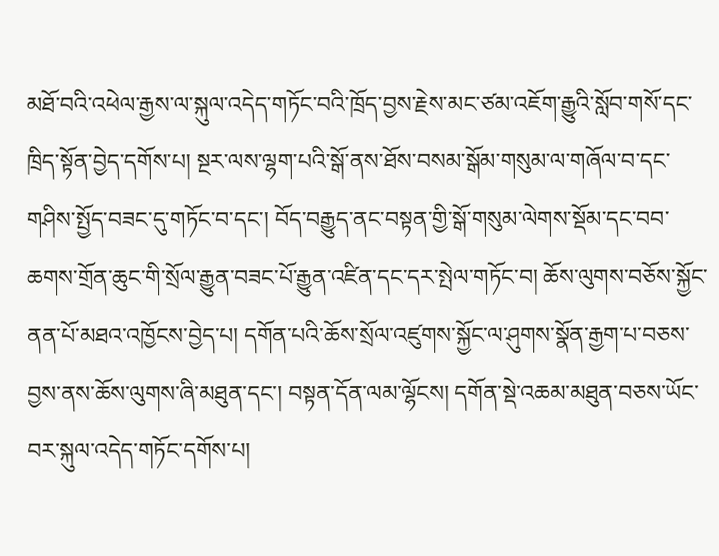མཐོ་བའི་འཕེལ་རྒྱས་ལ་སྐུལ་འདེད་གཏོང་བའི་ཁྲོད་བྱས་རྗེས་མང་ཙམ་འཇོག་རྒྱུའི་སློབ་གསོ་དང་ཁྲིད་སྟོན་བྱེད་དགོས་པ། སྔར་ལས་ལྷག་པའི་སྒོ་ནས་ཐོས་བསམ་སྒོམ་གསུམ་ལ་གཞོལ་བ་དང་གཤིས་སྤྱོད་བཟང་དུ་གཏོང་བ་དང་། བོད་བརྒྱུད་ནང་བསྟན་གྱི་སྒོ་གསུམ་ལེགས་སྡོམ་དང་བབ་ཆགས་གྲོན་ཆུང་གི་སྲོལ་རྒྱུན་བཟང་པོ་རྒྱུན་འཛིན་དང་དར་སྤེལ་གཏོང་བ། ཆོས་ལུགས་བཅོས་སྐྱོང་ནན་པོ་མཐའ་འཁྱོངས་བྱེད་པ། དགོན་པའི་ཆོས་སྲོལ་འཛུགས་སྐྱོང་ལ་ཤུགས་སྣོན་རྒྱག་པ་བཅས་བྱས་ནས་ཆོས་ལུགས་ཞི་མཐུན་དང་། བསྟན་དོན་ལམ་ལྷོངས། དགོན་སྡེ་འཆམ་མཐུན་བཅས་ཡོང་བར་སྐུལ་འདེད་གཏོང་དགོས་པ།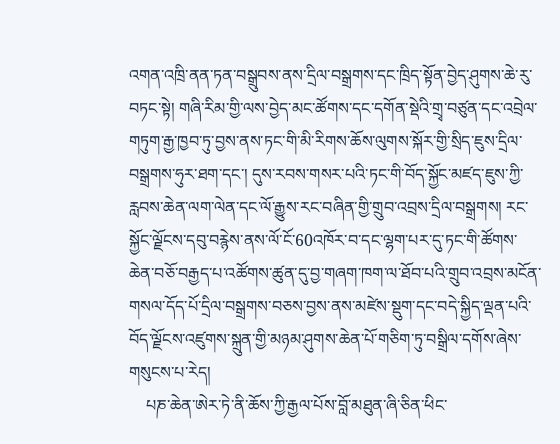འགན་འཁྲི་ནན་ཏན་བསྒྲུབས་ནས་དྲིལ་བསྒྲགས་དང་ཁྲིད་སྟོན་བྱེད་ཤུགས་ཆེ་རུ་བཏང་སྟེ། གཞི་རིམ་གྱི་ལས་བྱེད་མང་ཚོགས་དང་དགོན་སྡེའི་གྲྭ་བཙུན་དང་འབྲེལ་གཏུག་རྒྱ་ཁྱབ་ཏུ་བྱས་ནས་ཏང་གི་མི་རིགས་ཆོས་ལུགས་སྐོར་གྱི་སྲིད་ཇུས་དྲིལ་བསྒྲགས་ཧུར་ཐག་དང་། དུས་རབས་གསར་པའི་ཏང་གི་བོད་སྐྱོང་མཛད་ཇུས་ཀྱི་རླབས་ཆེན་ལག་ལེན་དང་ལོ་རྒྱུས་རང་བཞིན་གྱི་གྲུབ་འབྲས་དྲིལ་བསྒྲགས། རང་སྐྱོང་ལྗོངས་དབུ་བརྙེས་ནས་ལོ་ངོ་60འཁོར་བ་དང་ལྷག་པར་དུ་ཏང་གི་ཚོགས་ཆེན་བཅོ་བརྒྱད་པ་འཚོགས་ཚུན་དུ་བྱ་གཞག་ཁག་ལ་ཐོབ་པའི་གྲུབ་འབྲས་མངོན་གསལ་དོད་པོ་དྲིལ་བསྒྲགས་བཅས་བྱས་ནས་མཛེས་སྡུག་དང་བདེ་སྐྱིད་ལྡན་པའི་བོད་ལྗོངས་འཛུགས་སྐྲུན་གྱི་མཉམ་ཤུགས་ཆེན་པོ་གཅིག་ཏུ་བསྒྲིལ་དགོས་ཞེས་གསུངས་པ་རེད།
    པཎ་ཆེན་ཨེར་ཏེ་ནི་ཆོས་ཀྱི་རྒྱལ་པོས་བློ་མཐུན་ཞི་ཅིན་ཕིང་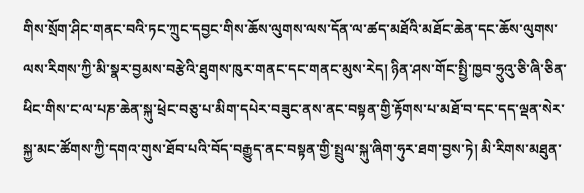གིས་སྲོག་ཤིང་གནང་བའི་ཏང་ཀྲུང་དབྱང་གིས་ཆོས་ལུགས་ལས་དོན་ལ་ཚད་མཐོའི་མཐོང་ཆེན་དང་ཆོས་ལུགས་ལས་རིགས་ཀྱི་མི་སྣར་བྱམས་བརྩེའི་ཐུགས་ཁུར་གནང་དང་གནང་མུས་རེད། ཉིན་ཤས་གོང་སྤྱི་ཁྱབ་ཧྲུའུ་ཅི་ཞི་ཅིན་ཕིང་གིས་ང་ལ་པཎ་ཆེན་སྐུ་ཕྲེང་བཅུ་པ་མིག་དཔེར་བཟུང་ནས་ནང་བསྟན་གྱི་རྟོགས་པ་མཐོ་བ་དང་དད་ལྡན་སེར་སྐྱ་མང་ཚོགས་ཀྱི་དགའ་གུས་ཐོབ་པའི་བོད་བརྒྱུད་ནང་བསྟན་གྱི་སྤྲུལ་སྐུ་ཞིག་ཧུར་ཐག་བྱས་ཏེ། མི་རིགས་མཐུན་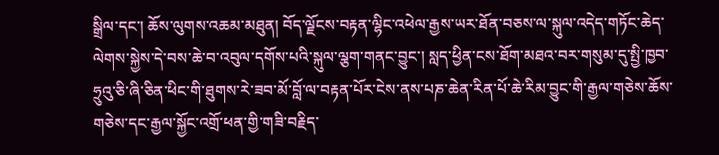སྒྲིལ་དང་། ཆོས་ལུགས་འཆམ་མཐུན། བོད་ལྗོངས་བརྟན་ལྷིང་འཕེལ་རྒྱས་ཡར་ཐོན་བཅས་ལ་སྐུལ་འདེད་གཏོང་ཆེད་ལེགས་སྐྱེས་དེ་བས་ཆེ་བ་འབུལ་དགོས་པའི་སྐུལ་ལྕག་གནང་བྱུང་། སླད་ཕྱིན་ངས་ཐོག་མཐའ་བར་གསུམ་དུ་སྤྱི་ཁྱབ་ཧྲུའུ་ཅི་ཞི་ཅིན་ཕིང་གི་ཐུགས་རེ་ཟབ་མོ་བློ་ལ་བརྟན་པོར་ངེས་ནས་པཎ་ཆེན་རིན་པོ་ཆེ་རིམ་བྱུང་གི་རྒྱལ་གཅེས་ཆོས་གཅེས་དང་རྒྱལ་སྐྱོང་འགྲོ་ཕན་གྱི་གཟི་བརྗིད་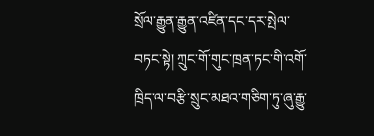སྲོལ་རྒྱུན་རྒྱུན་འཛིན་དང་དར་སྤེལ་བཏང་སྟེ། ཀྲུང་གོ་གུང་ཁྲན་ཏང་གི་འགོ་ཁྲིད་ལ་བརྩི་སྲུང་མཐའ་གཅིག་ཏུ་ཞུ་རྒྱུ་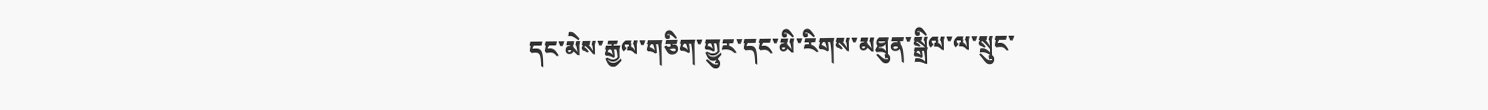དང་མེས་རྒྱལ་གཅིག་གྱུར་དང་མི་རིགས་མཐུན་སྒྲིལ་ལ་སྲུང་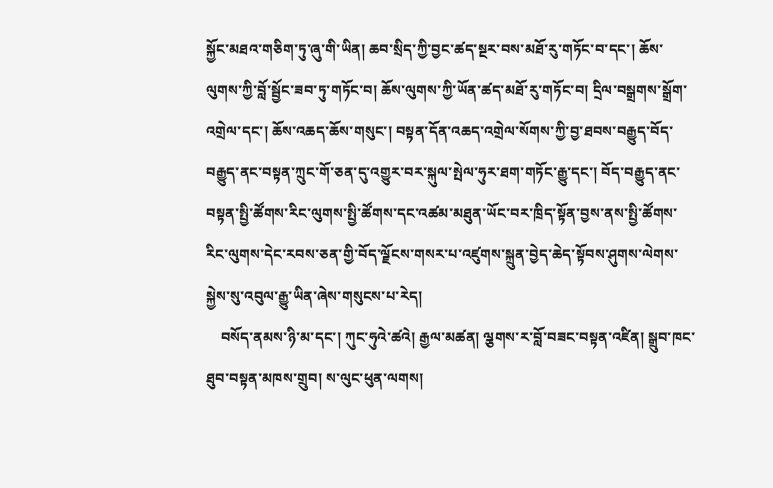སྐྱོང་མཐའ་གཅིག་ཏུ་ཞུ་གི་ཡིན། ཆབ་སྲིད་ཀྱི་བྱང་ཚད་སྔར་བས་མཐོ་རུ་གཏོང་བ་དང་། ཆོས་ལུགས་ཀྱི་བློ་སྦྱོང་ཟབ་ཏུ་གཏོང་བ། ཆོས་ལུགས་ཀྱི་ཡོན་ཚད་མཐོ་རུ་གཏོང་བ། དྲིལ་བསྒྲགས་སྒྲོག་འགྲེལ་དང་། ཆོས་འཆད་ཆོས་གསུང་། བསྟན་དོན་འཆད་འགྲེལ་སོགས་ཀྱི་བྱ་ཐབས་བརྒྱུད་བོད་བརྒྱུད་ནང་བསྟན་ཀྲུང་གོ་ཅན་དུ་འགྱུར་བར་སྐུལ་སྤེལ་ཧུར་ཐག་གཏོང་རྒྱུ་དང་། བོད་བརྒྱུད་ནང་བསྟན་སྤྱི་ཚོགས་རིང་ལུགས་སྤྱི་ཚོགས་དང་འཚམ་མཐུན་ཡོང་བར་ཁྲིད་སྟོན་བྱས་ནས་སྤྱི་ཚོགས་རིང་ལུགས་དེང་རབས་ཅན་གྱི་བོད་ལྗོངས་གསར་པ་འཛུགས་སྐྲུན་བྱེད་ཆེད་སྟོབས་ཤུགས་ལེགས་སྐྱེས་སུ་འབུལ་རྒྱུ་ཡིན་ཞེས་གསུངས་པ་རེད།
    བསོད་ནམས་ཉི་མ་དང་། ཀུང་ཧུའེ་ཚའེ། རྒྱལ་མཚན། ལྕགས་ར་བློ་བཟང་བསྟན་འཛིན། སྒྲུབ་ཁང་ཐུབ་བསྟན་མཁས་གྲུབ། ས་ལུང་ཕུན་ལགས།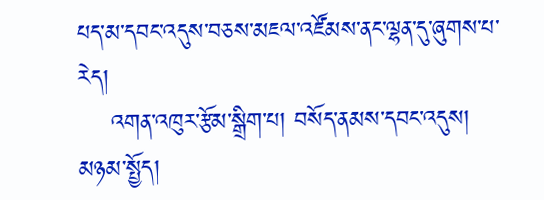པད་མ་དབང་འདུས་བཅས་མཇལ་འཛོམས་ནང་ལྷན་དུ་ཞུགས་པ་རེད།
    འགན་འཁུར་རྩོམ་སྒྲིག་པ། བསོད་ནམས་དབང་འདུས།
མཉམ་སྤྱོད།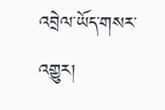འབྲེལ་ཡོད་གསར་འགྱུར།